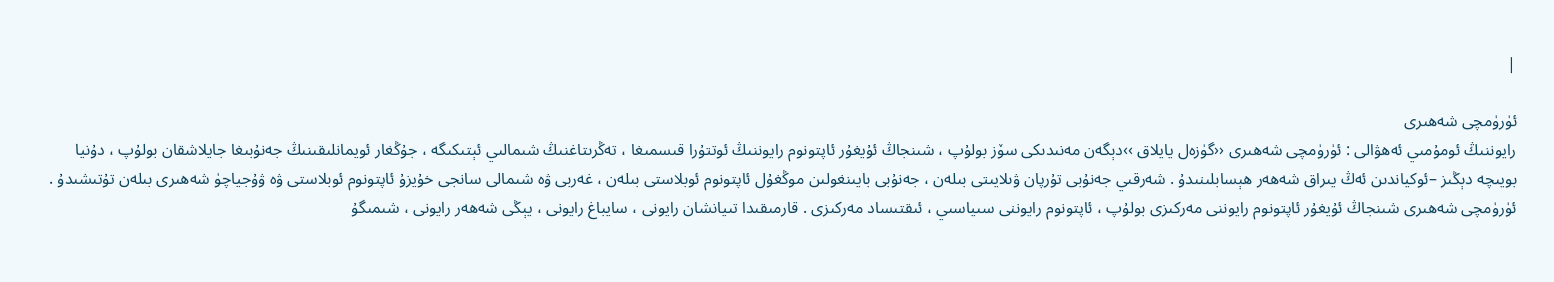|

ئۈرۈمچى شەھىرى
رايوننىڭ ئومۇمىي ئەھۋالى : ئۈرۈمچى شەھىرى ‹‹گۈزەل يايلاق ››دېگەن مەنىدىكى سۆز بولۇپ ، شىنجاڭ ئۇيغۇر ئاپتونوم رايوننىڭ ئوتتۇرا قىسمىغا ، تەڭرىتاغنىڭ شىمالىي ئېتىكىگە ، جۇڭغار ئويمانلىقىنىڭ جەنۇبىغا جايلاشقان بولۇپ ، دۇنيا بويىچە دېڭىز –ئوكياندىن ئەڭ يىراق شەھەر ھېسابلىنىدۇ . شەرقىي جەنۇبى تۇرپان ۋىلايىتى بىلەن ، جەنۇبى بايىنغولىن موڭغۇل ئاپتونوم ئوبلاستى بىلەن ، غەربى ۋە شىمالى سانجى خۇيزۇ ئاپتونوم ئوبلاستى ۋە ۋۇجياچۈ شەھىرى بىلەن تۇتىشىدۇ . ئۈرۈمچى شەھىرى شىنجاڭ ئۇيغۇر ئاپتونوم رايوننى مەركىزى بولۇپ ، ئاپتونوم رايوننى سىياسىي ، ئىقتىساد مەركىزى . قارمىقىدا تىيانشان رايونى ، سايباغ رايونى ، يېڭى شەھەر رايونى ، شىمىگۇ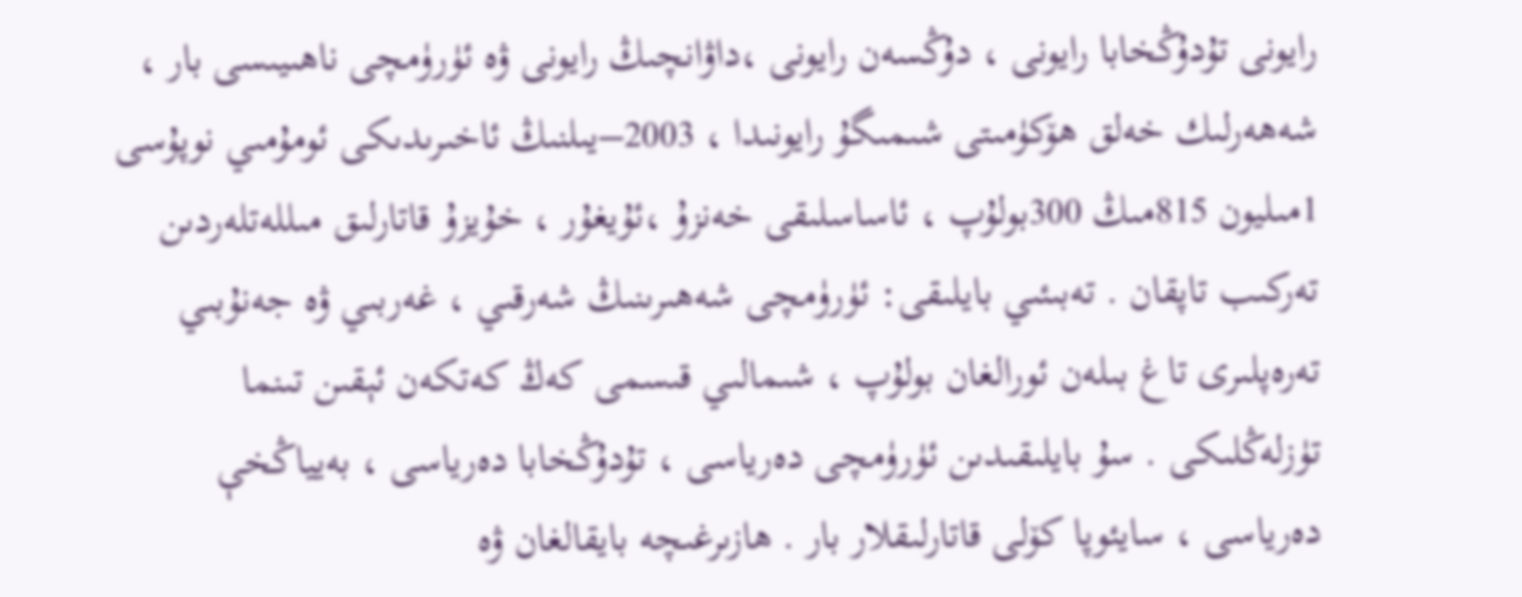رايونى تۇدۇڭخابا رايونى ، دۇڭسەن رايونى ،داۋانچىڭ رايونى ۋە ئۈرۈمچى ناھىيىسى بار ، شەھەرلىك خەلق ھۆكۈمىتى شىمىگۇ رايونىدا ، 2003–يىلنىڭ ئاخىرىدىكى ئومۇمىي نوپۇسى 1مىليون 815مىڭ 300بولۇپ ، ئاساسلىقى خەنزۇ ،ئۇيغۇر ، خۇيزۇ قاتارلىق مىللەتلەردىن تەركىب تاپقان . تەبىئىي بايلىقى: ئۈرۈمچى شەھىرىنىڭ شەرقىي ، غەربىي ۋە جەنۇبىي تەرەپلىرى تاغ بىلەن ئورالغان بولۇپ ، شىمالىي قىسمى كەڭ كەتكەن ئېقىن تىنما تۈزلەڭلىكى . سۇ بايلىقىدىن ئۈرۈمچى دەرياسى ، تۇدۇڭخابا دەرياسى ، بەيياڭخې دەرياسى ، سايئوپا كۆلى قاتارلىقلار بار . ھازىرغىچە بايقالغان ۋە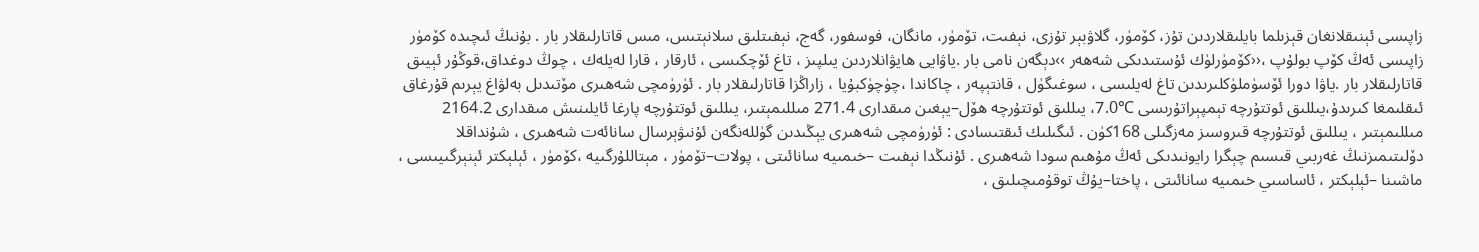زاپىسى ئېنىقلانغان قېزىلما بايلىقلاردىن تۇز، كۆمۈر، گلاۋبېر تۇزى، نېفىت، تۆمۈر، مانگان، فوسفور، گەج، نېفىتلىق سلانېتىس، مىس قاتارلىقلار بار . بۇنىڭ ئىچىدە كۆمۈر زاپىسى ئەڭ كۆپ بولۇپ ،‹‹كۆمۈرلۈك ئۇستىدىكى شەھەر ››دېگەن نامى بار .ياۋايى ھايۋانلاردىن يىلپىز ، تاغ ئۆچكىسى ، ئارقار ، قارا لەيلەك ، چوڭ دوغداق،قوڭۇر ئېيىق قاتارلىقلار بار .ياۋا دورا ئۆسۈملۈكلىرىدىن تاغ لەيلىسى ، سوغىگۈل ، قانتېپەر ، چاكاندا ،چۈچۈكبۇيا ، زاراڭزا قاتارلىقلار بار . ئۈرۈمچى شەھىرى مۆتىدىل بەلۋاغ يېرىم قۇرغاق ئىقلىمغا كىرىدۇ،يىللىق ئوتتۇرچە تېمپېراتۇرىسى ℃7.0، يىللىق ئوتتۇرچە ھۆل–يېغىن مىقدارى 271.4 مىللىمېتىر، يىللىق ئوتتۇرچە پارغا ئايلىنىش مىقدارى 2164.2 مىللىمېتىر ، يىللىق ئوتتۇرچە قىروسىز مەزگىلى 168كۈن . ئىگىلىك ئىقتىسادى : ئۈرۈمچى شەھىرى يېڭىدىن گۈللەنگەن ئۇنىۋېرسال سانائەت شەھىرى ، شۇنداقلا دۆلىتىمىزنىڭ غەربىي قىسىم چېگرا رايونىدىكى ئەڭ مۇھىم سودا شەھىرى . ئۇنىڭدا نېفىت –خىمىيە سانائىتى ، پولات–تۆمۈر ، مېتاللۇرگىيە ،كۆمۈر ، ئېلېكتر ئېنېرگىيىسى ، ماشىنا –ئېلېكتر ، ئاساسىي خىمىيە سانائىتى ، پاختا–يۇڭ توقۇمىچىلىق ،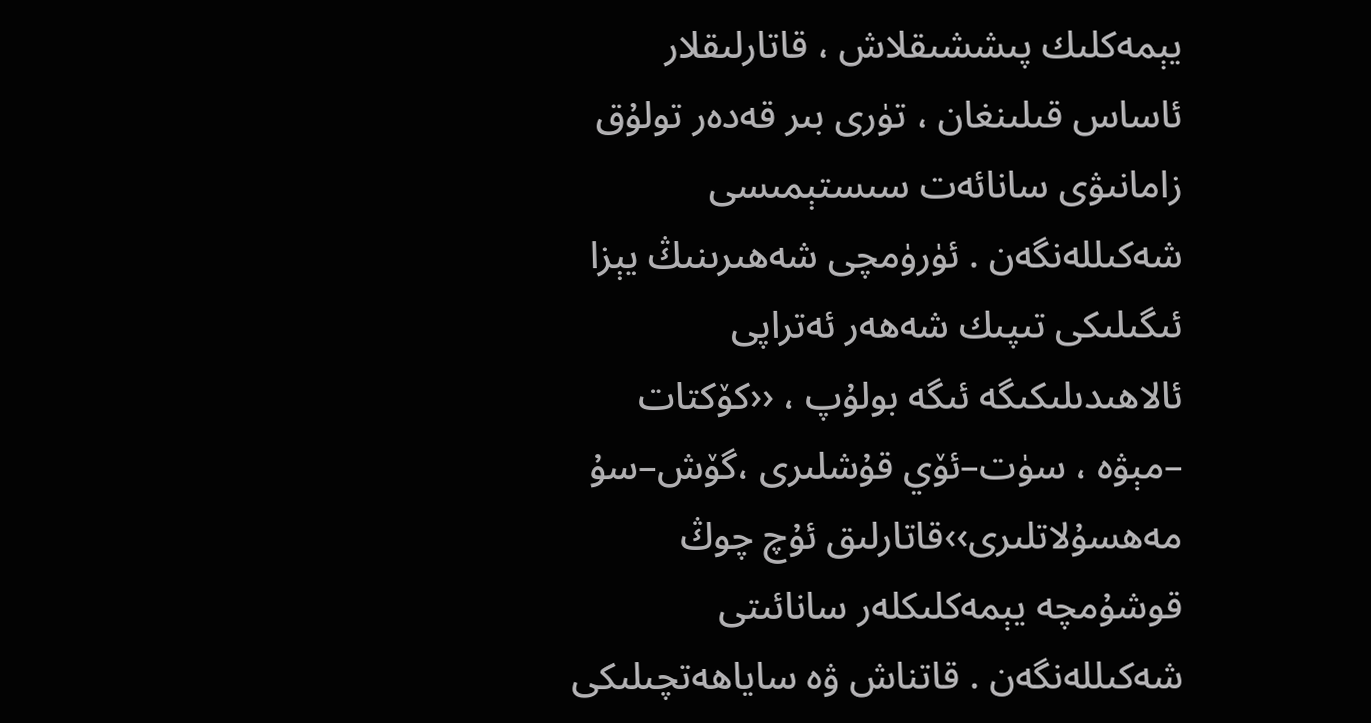يېمەكلىك پىششىقلاش ، قاتارلىقلار ئاساس قىلىنغان ، تۈرى بىر قەدەر تولۇق زامانىۋى سانائەت سىستېمىسى شەكىللەنگەن . ئۈرۈمچى شەھىرىنىڭ يېزا ئىگىلىكى تىپىك شەھەر ئەتراپى ئالاھىدىلىكىگە ئىگە بولۇپ ، ‹‹كۆكتات –مېۋە ، سۈت–ئۆي قۇشلىرى ،گۆش–سۇ مەھسۇلاتلىرى››قاتارلىق ئۇچ چوڭ قوشۇمچە يېمەكلىكلەر سانائىتى شەكىللەنگەن . قاتناش ۋە ساياھەتچىلىكى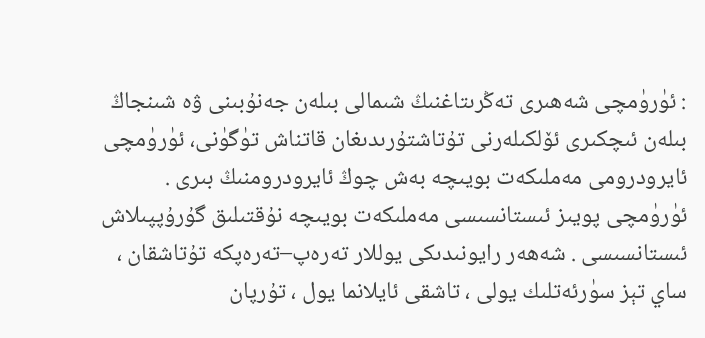: ئۈرۈمچى شەھىرى تەڭرىتاغنىڭ شىمالى بىلەن جەنۇبىنى ۋە شىنجاڭ بىلەن ئىچكىرى ئۆلكىلەرنى تۇتاشتۇرىدىغان قاتناش تۈگۈنى، ئۈرۈمچى ئايرودرومى مەملىكەت بويىچە بەش چوڭ ئايرودرومنىڭ بىرى . ئۈرۈمچى پويىز ئىستانسىسى مەملىكەت بويىچە نۇقتىلىق گۇرۇپپىلاش ئىستانسىسى . شەھەر رايونىدىكى يوللار تەرەپ–تەرەپكە تۇتاشقان ، ساي تېز سۈرئەتلىك يولى ، تاشقى ئايلانما يول ، تۇرپان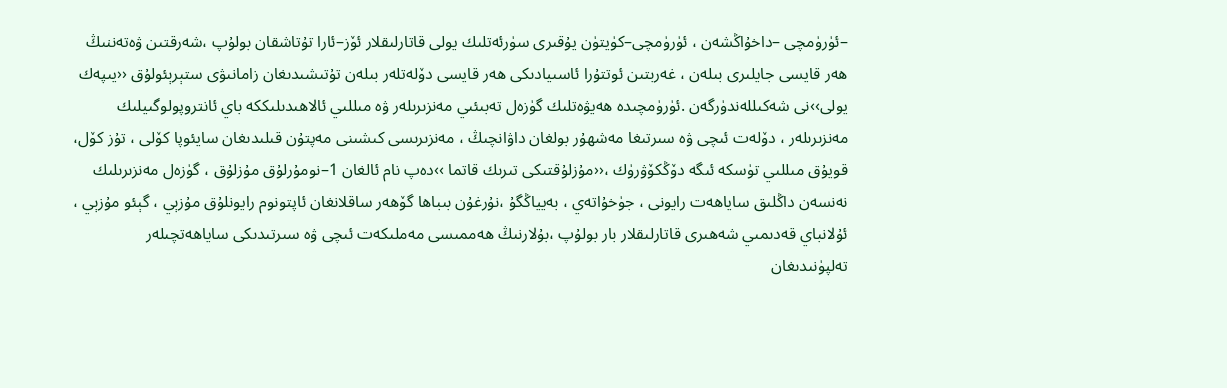–ئۈرۈمچى –داخۇاڭشەن ، ئۈرۈمچى–كۈيتۈن يۇقىرى سۈرئەتلىك يولى قاتارلىقلار ئۆز–ئارا تۇتاشقان بولۇپ ،شەرقتىن ۋەتەننىڭ ھەر قايسى جايلىرى بىلەن ، غەربتىن ئوتتۇرا ئاسىيادىكى ھەر قايسى دۆلەتلەر بىلەن تۇتىشىدىغان زامانىۋى ستېرېئولۇق ‹‹يىپەك يولى››نى شەكىللەندۈرگەن .ئۈرۈمچىدە ھەيۋەتلىك گۈزەل تەبىئىي مەنزىرىلەر ۋە مىللىي ئالاھىدىلىككە باي ئانتروپولوگىيلىك مەنزىرىلەر ، دۆلەت ئىچى ۋە سىرتىغا مەشھۇر بولغان داۋانچىڭ ، مەنزىرىسى كىشىنى مەپتۇن قىلىدىغان سايئوپا كۆلى ، تۇز كۆل، قويۇق مىللىي تۈسكە ئىگە دۆڭكۆۋرۈك ،‹‹مۇزلۇقتىكى تىرىك قاتما ››دەپ نام ئالغان 1–نومۇرلۇق مۇزلۇق ، گۈزەل مەنزىرىلىك نەنسەن داڭلىق ساياھەت رايونى ، جۈخۇاتەي ، بەيياڭگۇ ،نۇرغۇن بىباھا گۆھەر ساقلانغان ئاپتونوم رايونلۇق مۇزېي ، گېئو مۇزېي ، ئۇلانباي قەدىمىي شەھىرى قاتارلىقلار بار بولۇپ ،بۇلارنىڭ ھەممىسى مەملىكەت ئىچى ۋە سىرتىدىكى ساياھەتچىلەر تەلپۈنىدىغان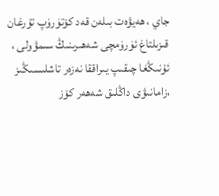جاي ، ھەيۋەت بىلەن قەد كۆتۈرۈپ تۇرغان قىزىلتاغ ئۈرۈمچى شەھىرىنىڭ سىمۋولى ، ئۇنىڭغا چىقىپ يىراققا نەزەر تاشلىسىڭىز ،زامانىۋى داڭلىق شەھەر كۆز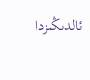ئالدىڭىزدا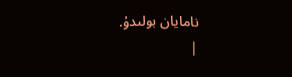نامايان بولىدۇ.
|